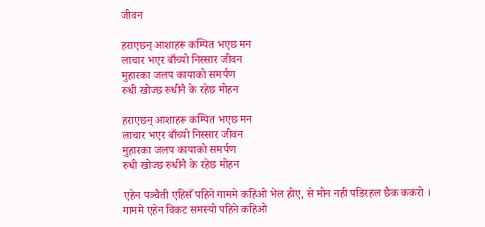जीवन

हराएछन् आशाहरू कम्पित भएछ मन
लाचार भएर बाँच्यो निस्सार जीवन
मुहारका जलप कायाको समर्पण
रुधी खोज्छ रुधीनै के रहेछ मोहन

हराएछन् आशाहरू कम्पित भएछ मन
लाचार भएर बाँच्यो निस्सार जीवन
मुहारका जलप कायाको समर्पण
रुधी खोज्छ रुधीनै के रहेछ मोहन

एहेन पञ्चैती एहिसँ पहिने गाममे कहिओ भेल होए, से मोन नही पडिरहल छैक ककरो । गाममे एहेन विकट समस्यो पहिने कहिओ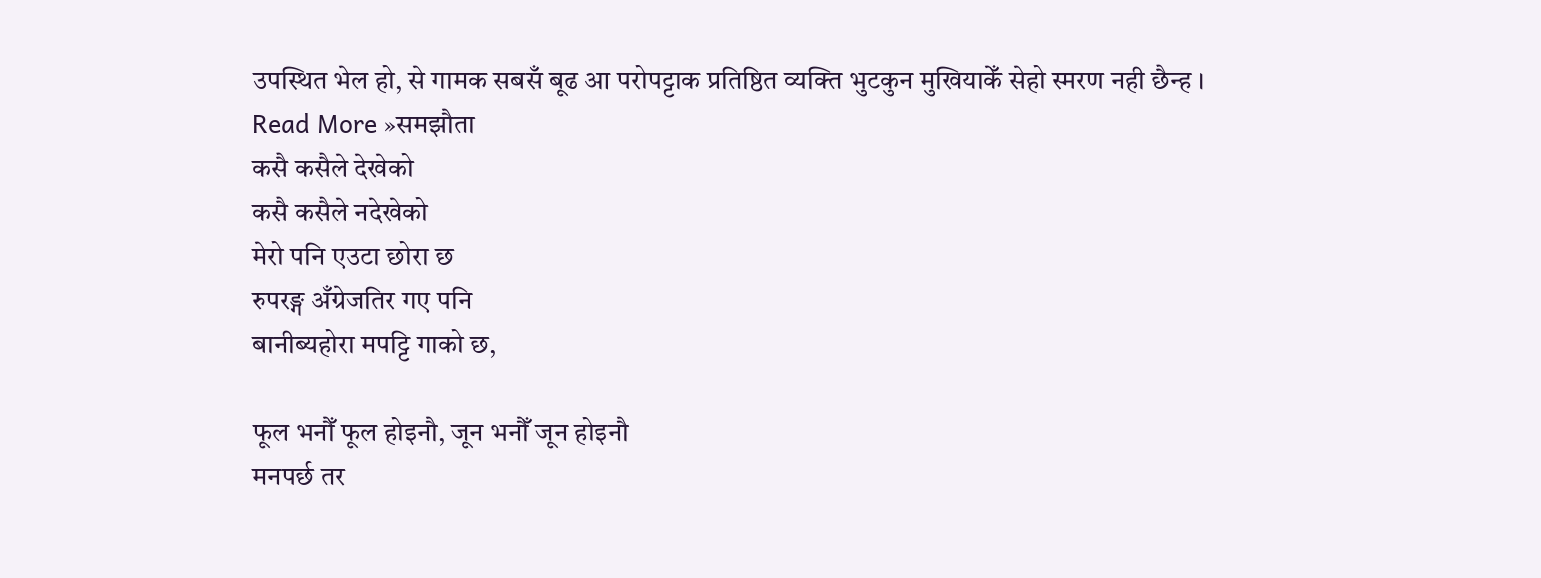उपस्थित भेल हो, से गामक सबसँ बूढ आ परोपट्टाक प्रतिष्ठित व्यक्ति भुटकुन मुखियाकेँ सेहो स्मरण नही छैन्ह ।
Read More »समझौता
कसै कसैले देखेको
कसै कसैले नदेखेको
मेरो पनि एउटा छोरा छ
रुपरङ्ग अँग्रेजतिर गए पनि
बानीब्यहोरा मपट्टि गाको छ,

फूल भनौँ फूल होइनौ, जून भनौँ जून होइनौ
मनपर्छ तर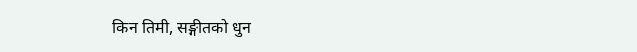किन तिमी, सङ्गीतको धुन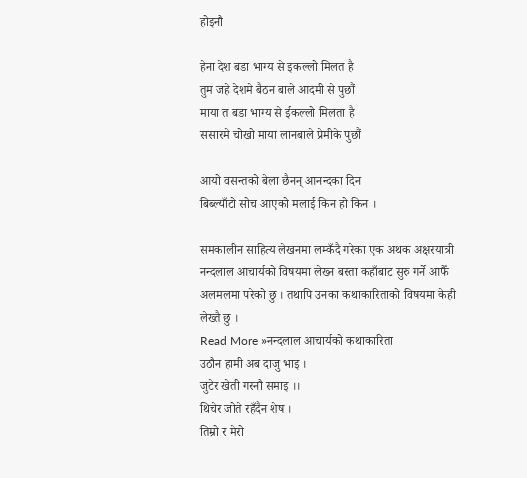होइनौ

हेना देश बडा भाग्य से इकल्लो मिलत है
तुम जहे देशमे बैठन बाले आदमी से पुछौं
माया त बडा भाग्य से ईकल्लो मिलता है
ससारमे चोखो माया लानबाले प्रेमीके पुछौं

आयो वसन्तको बेला छैनन् आनन्दका दिन
बिब्ल्याँटो सोच आएको मलाई किन हो किन ।

समकालीन साहित्य लेखनमा लम्कँदै गरेका एक अथक अक्षरयात्री नन्दलाल आचार्यको विषयमा लेख्न बस्ता कहाँबाट सुरु गर्ने आफैँ अलमलमा परेको छु । तथापि उनका कथाकारिताको विषयमा केही लेख्तै छु ।
Read More »नन्दलाल आचार्यको कथाकारिता
उठौन हामी अब दाजु भाइ ।
जुटेर खेती गरनौ समाइ ।।
थिचेर जोते रहँदैन शेष ।
तिम्रो र मेरो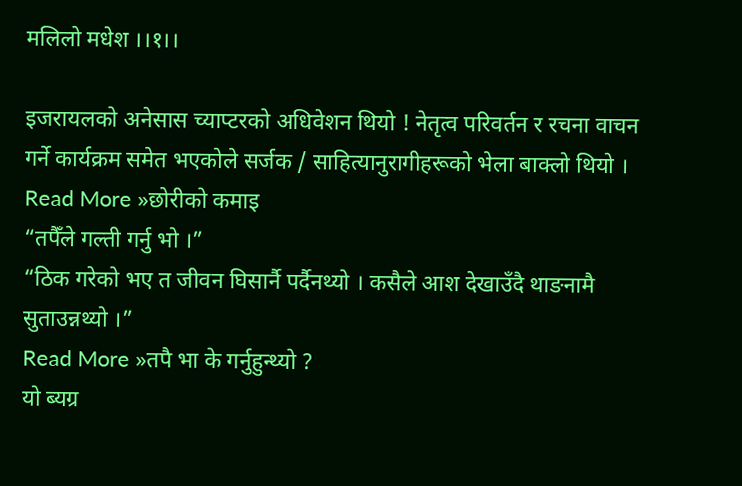मलिलो मधेश ।।१।।

इजरायलको अनेसास च्याप्टरको अधिवेशन थियो ! नेतृत्व परिवर्तन र रचना वाचन गर्ने कार्यक्रम समेत भएकोले सर्जक / साहित्यानुरागीहरूको भेला बाक्लो थियो ।
Read More »छोरीको कमाइ
“तपैँले गल्ती गर्नु भो ।”
“ठिक गरेको भए त जीवन घिसार्नै पर्दैनथ्यो । कसैले आश देखाउँदै थाङनामै सुताउन्नथ्यो ।”
Read More »तपै भा के गर्नुहुन्थ्यो ?
यो ब्यग्र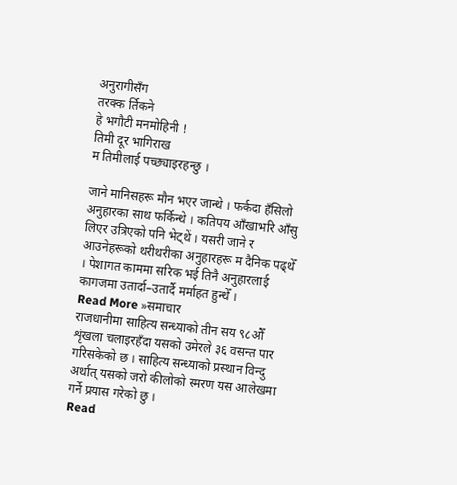अनुरागीसँग
तरक्क र्तिकने
हे भगौटी मनमोहिनी !
तिमी दूर भागिराख
म तिमीलाई पच्छ्याइरहन्छु ।

जाने मानिसहरू मौन भएर जान्थे । फर्कदा हँसिलो अनुहारका साथ फर्किन्थे । कतिपय आँखाभरि आँसु लिएर उत्रिएको पनि भेट्थें । यसरी जाने र आउनेहरूको थरीथरीका अनुहारहरू म दैनिक पढ्थेँ । पेशागत काममा सरिक भई तिनै अनुहारलाई कागजमा उतार्दा–उतार्दै मर्माहत हुन्थेँ ।
Read More »समाचार
राजधानीमा साहित्य सन्ध्याको तीन सय ९८औँ शृंखला चलाइरहँदा यसको उमेरले ३६ वसन्त पार गरिसकेको छ । साहित्य सन्ध्याको प्रस्थान विन्दु अर्थात् यसको जरो कीलोको स्मरण यस आलेखमा गर्ने प्रयास गरेको छु ।
Read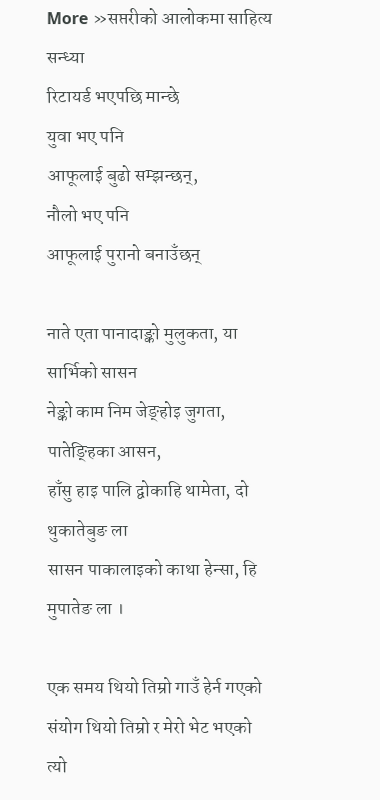More »सप्तरीको आलोकमा साहित्य सन्ध्या
रिटायर्ड भएपछि मान्छे
युवा भए पनि
आफूलाई बुढो सम्झन्छन्,
नौलो भए पनि
आफूलाई पुरानो बनाउँछन्

नाते एता पानादाङ्को मुलुकता, या सार्भिको सासन
नेङ्को काम निम जेङ्होइ जुगता, पातेङ्हिका आसन,
हाँसु हाइ पालि द्वोकाहि थामेता, दो थुकातेबुङ ला
सासन पाकालाइको काथा हेन्सा, हि मुपातेङ ला ।

एक समय थियो तिम्रो गाउँ हेर्न गएको
संयोग थियो तिम्रो र मेरो भेट भएको
त्यो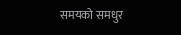समयको समधुर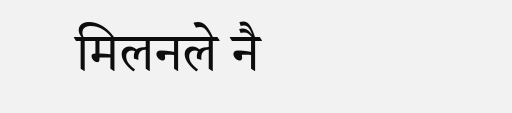मिलनले नै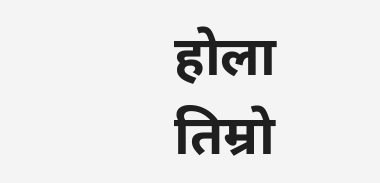होला
तिम्रो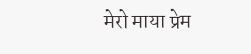मेरो माया प्रेम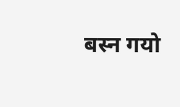बस्न गयो